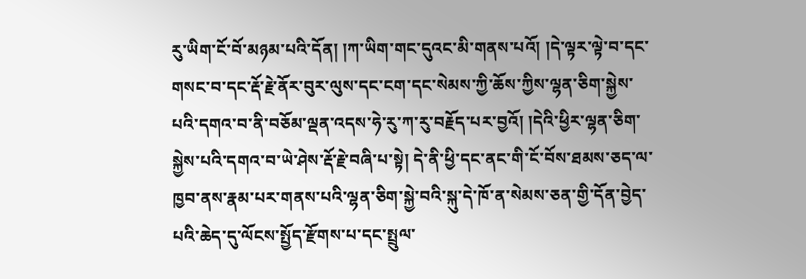རུ་ཡིག་ངོ་བོ་མཉམ་པའི་དོན། །ཀ་ཡིག་གང་དུའང་མི་གནས་པའོ། །དེ་ལྟར་ལྟེ་བ་དང་གསང་བ་དང་རྡོ་རྗེ་ནོར་བུར་ལུས་དང་ངག་དང་སེམས་ཀྱི་ཆོས་ཀྱིས་ལྷན་ཅིག་སྐྱེས་པའི་དགའ་བ་ནི་བཅོམ་ལྡན་འདས་ཧེ་རུ་ཀ་རུ་བརྗོད་པར་བྱའོ། །དེའི་ཕྱིར་ལྷན་ཅིག་སྐྱེས་པའི་དགའ་བ་ཡེ་ཤེས་རྡོ་རྗེ་བཞི་པ་སྟེ། དེ་ནི་ཕྱི་དང་ནང་གི་ངོ་བོས་ཐམས་ཅད་ལ་ཁྱབ་ནས་རྣམ་པར་གནས་པའི་ལྷན་ཅིག་སྐྱེ་བའི་སྐུ་དེ་ཁོ་ན་སེམས་ཅན་གྱི་དོན་བྱེད་པའི་ཆེད་དུ་ལོངས་སྤྱོད་རྫོགས་པ་དང་སྤྲུལ་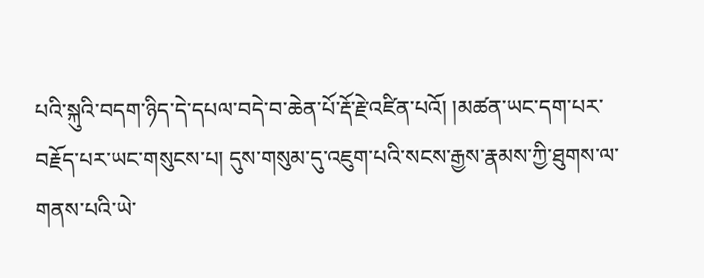པའི་སྐུའི་བདག་ཉིད་དེ་དཔལ་བདེ་བ་ཆེན་པོ་རྡོ་རྗེ་འཛིན་པའོ། །མཚན་ཡང་དག་པར་བརྗོད་པར་ཡང་གསུངས་པ། དུས་གསུམ་དུ་འཇུག་པའི་སངས་རྒྱས་རྣམས་ཀྱི་ཐུགས་ལ་གནས་པའི་ཡེ་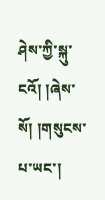ཤེས་ཀྱི་སྐུ་ངའོ། །ཞེས་སོ། །གསུངས་པ་ཡང་།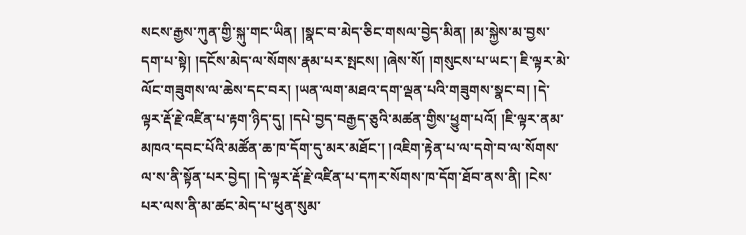སངས་རྒྱས་ཀུན་གྱི་སྐུ་གང་ཡིན། །སྣང་བ་མེད་ཅིང་གསལ་བྱེད་མིན། །མ་སྐྱེས་མ་བྱས་དག་པ་སྟེ། །དངོས་མེད་ལ་སོགས་རྣམ་པར་སྤངས། །ཞེས་སོ། །གསུངས་པ་ཡང་། ཇི་ལྟར་མེ་ལོང་གཟུགས་ལ་ཆེས་དང་བར། །ཡན་ལག་མཐའ་དག་ལྡན་པའི་གཟུགས་སྣང་བ། །དེ་ལྟར་རྡོ་རྗེ་འཛིན་པ་རྟག་ཉིད་དུ། །དཔེ་བྱད་བརྒྱད་ཅུའི་མཚན་གྱིས་ཕྱུག་པའོ། །ཇི་ལྟར་ནམ་མཁའ་དབང་པོའི་མཚོན་ཆ་ཁ་དོག་དུ་མར་མཐོང་། །འཇིག་རྟེན་པ་ལ་དགེ་བ་ལ་སོགས་ལ་ས་ནི་སྟོན་པར་བྱེད། །དེ་ལྟར་རྡོ་རྗེ་འཛིན་པ་དཀར་སོགས་ཁ་དོག་ཐོབ་ནས་ནི། །ངེས་པར་ལས་ནི་མ་ཚང་མེད་པ་ཕུན་སུམ་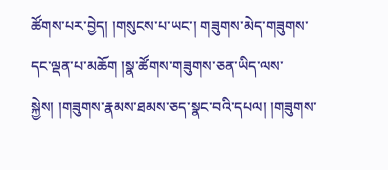ཚོགས་པར་བྱེད། །གསུངས་པ་ཡང་། གཟུགས་མེད་གཟུགས་དང་ལྡན་པ་མཆོག །སྣ་ཚོགས་གཟུགས་ཅན་ཡིད་ལས་སྐྱེས། །གཟུགས་རྣམས་ཐམས་ཅད་སྣང་བའི་དཔལ། །གཟུགས་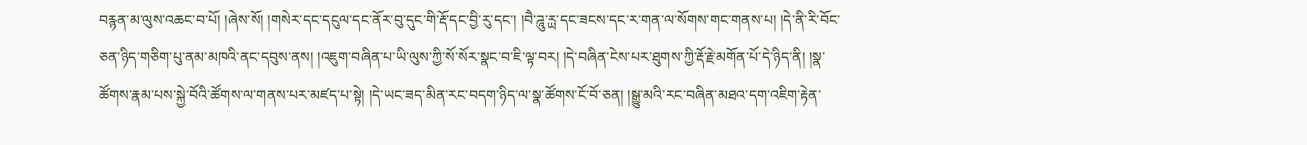བརྙན་མ་ལུས་འཆང་བ་པོ། །ཞེས་སོ། །གསེར་དང་དངུལ་དང་ནོར་བུ་དུང་གི་རྡོ་དང་བྱི་རུ་དང་། །བཻ་ཌཱུ་ཪྻ་དང་ཟངས་དང་ར་གན་ལ་སོགས་གང་གནས་པ། །དེ་ནི་རི་བོང་ཅན་ཉིད་གཅིག་པུ་ནམ་མཁའི་ནང་དབུས་ནས། །འཇུག་བཞིན་པ་ཡི་ལུས་ཀྱི་སོ་སོར་སྣང་བ་ཇི་ལྟ་བར། །དེ་བཞིན་ངེས་པར་ཐུགས་ཀྱི་རྡོ་རྗེ་མགོན་པོ་དེ་ཉིད་ནི། །སྣ་ཚོགས་རྣམ་པས་སྐྱེ་བོའི་ཚོགས་ལ་གནས་པར་མཛད་པ་སྟེ། །དེ་ཡང་ཟད་མིན་རང་བདག་ཉིད་ལ་སྣ་ཚོགས་ངོ་བོ་ཅན། །སྒྱུ་མའི་རང་བཞིན་མཐའ་དག་འཇིག་རྟེན་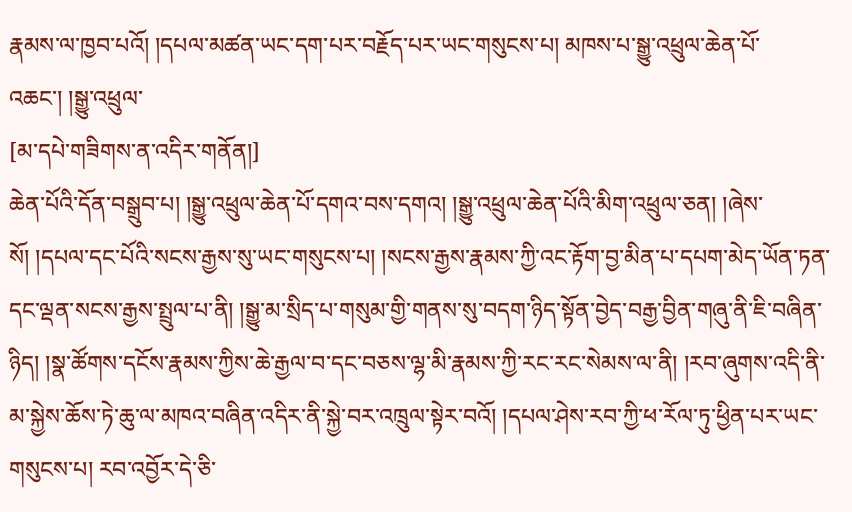རྣམས་ལ་ཁྱབ་པའོ། །དཔལ་མཚན་ཡང་དག་པར་བརྗོད་པར་ཡང་གསུངས་པ། མཁས་པ་སྒྱུ་འཕྲུལ་ཆེན་པོ་འཆང་། །སྒྱུ་འཕྲུལ་
[མ་དཔེ་གཟིགས་ན་འདིར་གནོན།]
ཆེན་པོའི་དོན་བསྒྲུབ་པ། །སྒྱུ་འཕྲུལ་ཆེན་པོ་དགའ་བས་དགའ། །སྒྱུ་འཕྲུལ་ཆེན་པོའི་མིག་འཕྲུལ་ཅན། །ཞེས་སོ། །དཔལ་དང་པོའི་སངས་རྒྱས་སུ་ཡང་གསུངས་པ། །སངས་རྒྱས་རྣམས་ཀྱི་འང་རྟོག་བྱ་མིན་པ་དཔག་མེད་ཡོན་ཏན་དང་ལྡན་སངས་རྒྱས་སྤྲུལ་པ་ནི། །སྒྱུ་མ་སྲིད་པ་གསུམ་གྱི་གནས་སུ་བདག་ཉིད་སྟོན་བྱེད་བརྒྱ་བྱིན་གཞུ་ནི་ཇི་བཞིན་ཉིད། །སྣ་ཚོགས་དངོས་རྣམས་ཀྱིས་ཆེ་རྒྱལ་བ་དང་བཅས་ལྷ་མི་རྣམས་ཀྱི་རང་རང་སེམས་ལ་ནི། །རབ་ཞུགས་འདི་ནི་མ་སྐྱེས་ཆོས་ཏེ་ཆུ་ལ་མཁའ་བཞིན་འདིར་ནི་སྐྱེ་བར་འཁྲུལ་སྟེར་བའོ། །དཔལ་ཤེས་རབ་ཀྱི་ཕ་རོལ་ཏུ་ཕྱིན་པར་ཡང་གསུངས་པ། རབ་འབྱོར་དེ་ཅི་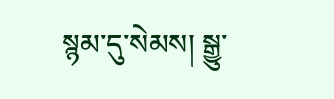སྙམ་དུ་སེམས། སྒྱུ་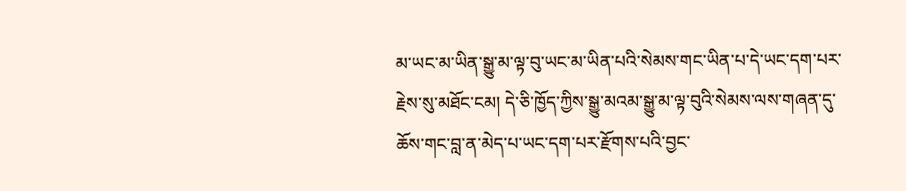མ་ཡང་མ་ཡིན་སྒྱུ་མ་ལྟ་བུ་ཡང་མ་ཡིན་པའི་སེམས་གང་ཡིན་པ་དེ་ཡང་དག་པར་རྗེས་སུ་མཐོང་ངམ། དེ་ཅི་ཁྱོད་ཀྱིས་སྒྱུ་མའམ་སྒྱུ་མ་ལྟ་བུའི་སེམས་ལས་གཞན་དུ་ཆོས་གང་བླ་ན་མེད་པ་ཡང་དག་པར་རྫོགས་པའི་བྱང་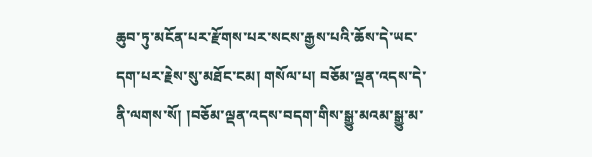ཆུབ་ཏུ་མངོན་པར་རྫོགས་པར་སངས་རྒྱས་པའི་ཆོས་དེ་ཡང་དག་པར་རྗེས་སུ་མཐོང་ངམ། གསོལ་པ། བཅོམ་ལྡན་འདས་དེ་ནི་ལགས་སོ། །བཅོམ་ལྡན་འདས་བདག་གིས་སྒྱུ་མའམ་སྒྱུ་མ་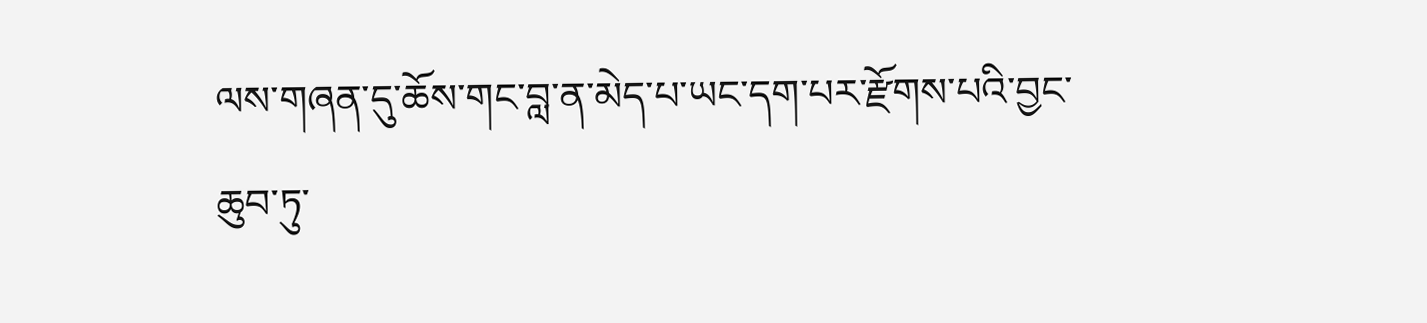ལས་གཞན་དུ་ཆོས་གང་བླ་ན་མེད་པ་ཡང་དག་པར་རྫོགས་པའི་བྱང་ཆུབ་ཏུ་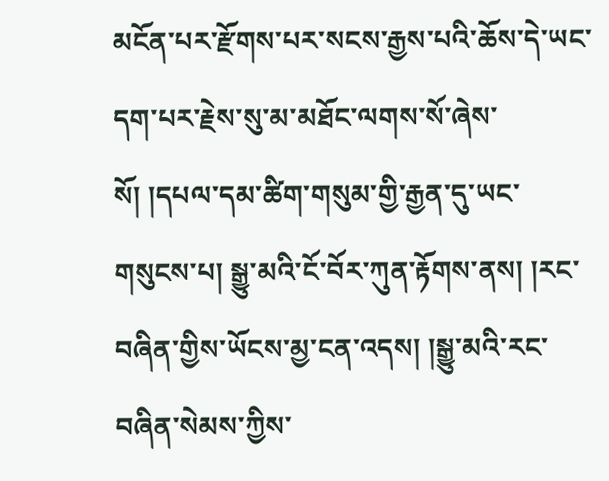མངོན་པར་རྫོགས་པར་སངས་རྒྱས་པའི་ཆོས་དེ་ཡང་དག་པར་རྗེས་སུ་མ་མཐོང་ལགས་སོ་ཞེས་སོ། །དཔལ་དམ་ཚིག་གསུམ་གྱི་རྒྱན་དུ་ཡང་གསུངས་པ། སྒྱུ་མའི་ངོ་བོར་ཀུན་རྟོགས་ནས། །རང་བཞིན་གྱིས་ཡོངས་མྱ་ངན་འདས། །སྒྱུ་མའི་རང་བཞིན་སེམས་ཀྱིས་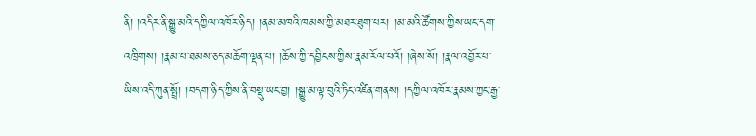ནི། །འདིར་ནི་སྒྱུ་མའི་དཀྱིལ་འཁོར་ཉིད། །ནམ་མཁའི་ཁམས་ཀྱི་མཐར་ཐུག་པར། །མ་མའི་ཚོགས་ཀྱིས་ཡང་དག་འཁྲིགས། །རྣམ་པ་ཐམས་ཅད་མཆོག་ལྡན་པ། །ཆོས་ཀྱི་དབྱིངས་ཀྱིས་རྣམ་རོལ་པའོ། །ཞེས་སོ། །རྣལ་འབྱོར་པ་ཡིས་འདི་ཀུན་སྤྲོ། །བདག་ཉིད་ཀྱིས་ནི་བསྡུ་ཡང་བྱ། །སྒྱུ་མ་ལྟ་བུའི་ཏིང་འཛིན་གནས། །དཀྱིལ་འཁོར་རྣམས་ཀྱང་རྒྱ་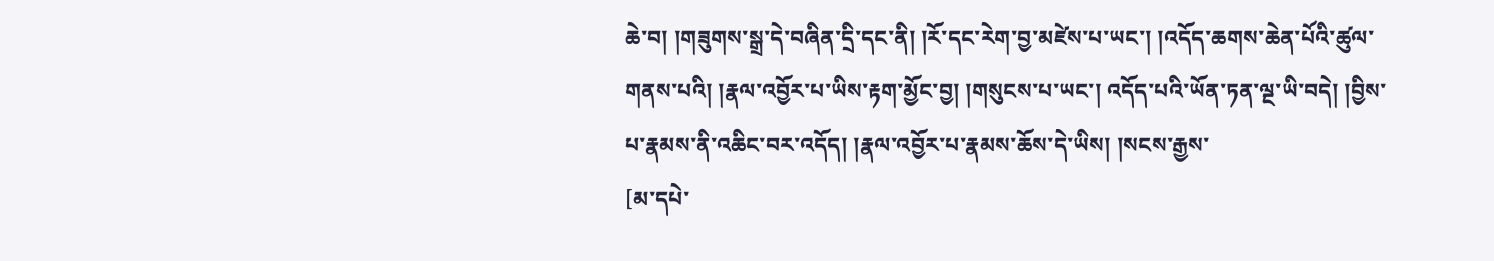ཆེ་བ། །གཟུགས་སྒྲ་དེ་བཞིན་དྲི་དང་ནི། །རོ་དང་རེག་བྱ་མཛེས་པ་ཡང་། །འདོད་ཆགས་ཆེན་པོའི་ཚུལ་གནས་པའི། །རྣལ་འབྱོར་པ་ཡིས་རྟག་མྱོང་བྱ། །གསུངས་པ་ཡང་། འདོད་པའི་ཡོན་ཏན་ལྔ་ཡི་བདེ། །བྱིས་པ་རྣམས་ནི་འཆིང་བར་འདོད། །རྣལ་འབྱོར་པ་རྣམས་ཆོས་དེ་ཡིས། །སངས་རྒྱས་
[མ་དཔེ་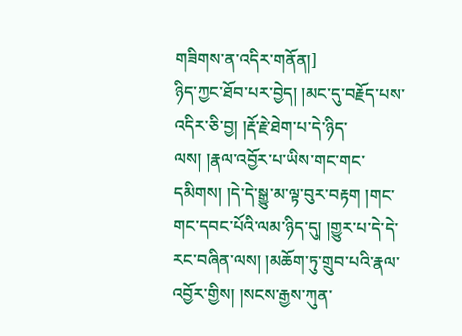གཟིགས་ན་འདིར་གནོན།]
ཉིད་ཀྱང་ཐོབ་པར་བྱེད། །མང་དུ་བརྗོད་པས་འདིར་ཅི་བྱ། །རྡོ་རྗེ་ཐེག་པ་དེ་ཉིད་ལས། །རྣལ་འབྱོར་པ་ཡིས་གང་གང་དམིགས། །དེ་དེ་སྒྱུ་མ་ལྟ་བུར་བརྟག །གང་གང་དབང་པོའི་ལམ་ཉིད་དུ། །གྱུར་པ་དེ་དེ་རང་བཞིན་ལས། །མཆོག་ཏུ་གྲུབ་པའི་རྣལ་འབྱོར་གྱིས། །སངས་རྒྱས་ཀུན་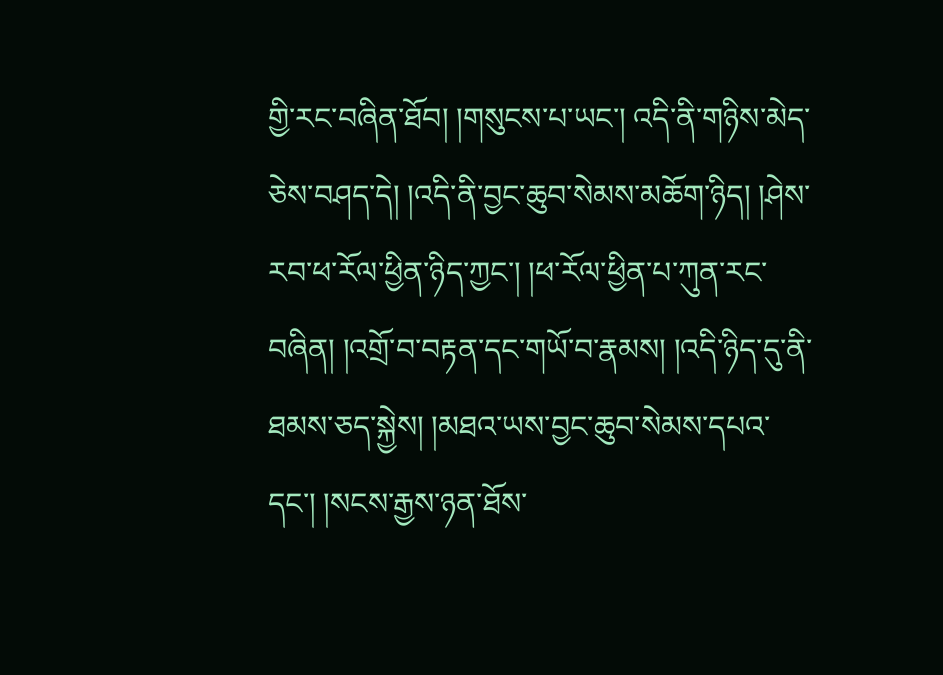གྱི་རང་བཞིན་ཐོབ། །གསུངས་པ་ཡང་། འདི་ནི་གཉིས་མེད་ཅེས་བཤད་དེ། །འདི་ནི་བྱང་ཆུབ་སེམས་མཆོག་ཉིད། །ཤེས་རབ་ཕ་རོལ་ཕྱིན་ཉིད་ཀྱང་། །ཕ་རོལ་ཕྱིན་པ་ཀུན་རང་བཞིན། །འགྲོ་བ་བརྟན་དང་གཡོ་བ་རྣམས། །འདི་ཉིད་དུ་ནི་ཐམས་ཅད་སྐྱེས། །མཐའ་ཡས་བྱང་ཆུབ་སེམས་དཔའ་དང་། །སངས་རྒྱས་ཉན་ཐོས་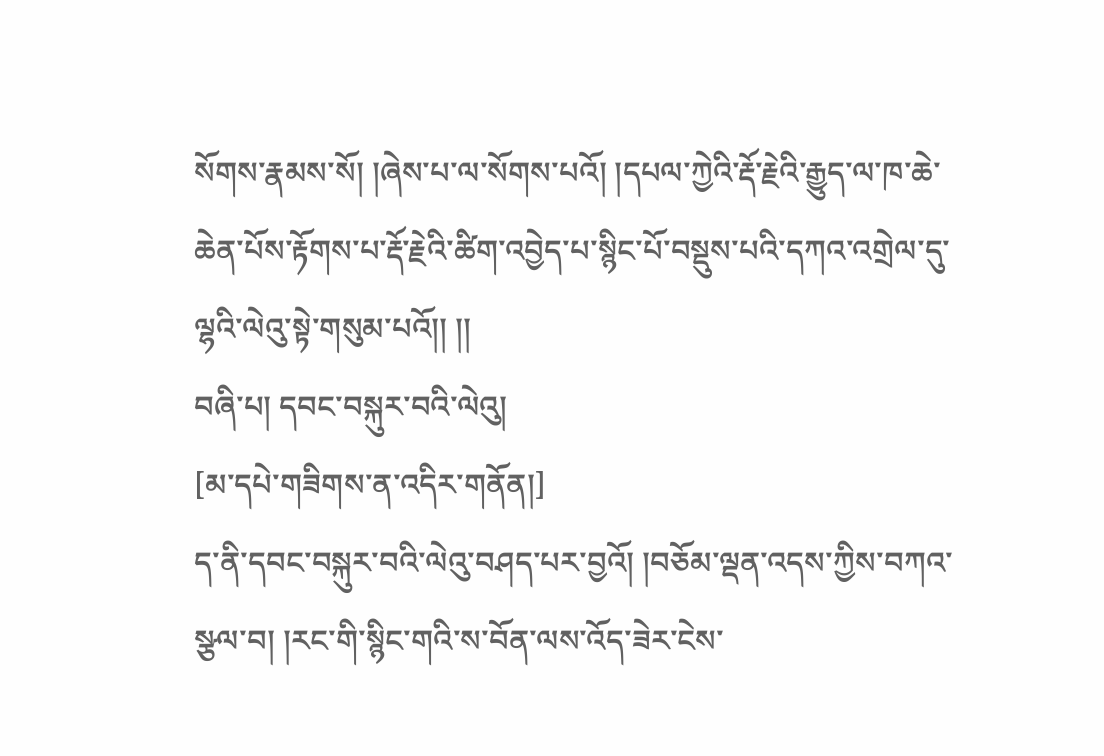སོགས་རྣམས་སོ། །ཞེས་པ་ལ་སོགས་པའོ། །དཔལ་ཀྱེའི་རྡོ་རྗེའི་རྒྱུད་ལ་ཁ་ཆེ་ཆེན་པོས་རྟོགས་པ་རྡོ་རྗེའི་ཚིག་འབྱེད་པ་སྙིང་པོ་བསྡུས་པའི་དཀའ་འགྲེལ་དུ་ལྷའི་ལེའུ་སྟེ་གསུམ་པའོ།། །།
བཞི་པ། དབང་བསྐུར་བའི་ལེའུ།
[མ་དཔེ་གཟིགས་ན་འདིར་གནོན།]
ད་ནི་དབང་བསྐུར་བའི་ལེའུ་བཤད་པར་བྱའོ། །བཅོམ་ལྡན་འདས་ཀྱིས་བཀའ་སྩལ་བ། །རང་གི་སྙིང་གའི་ས་བོན་ལས་འོད་ཟེར་ངེས་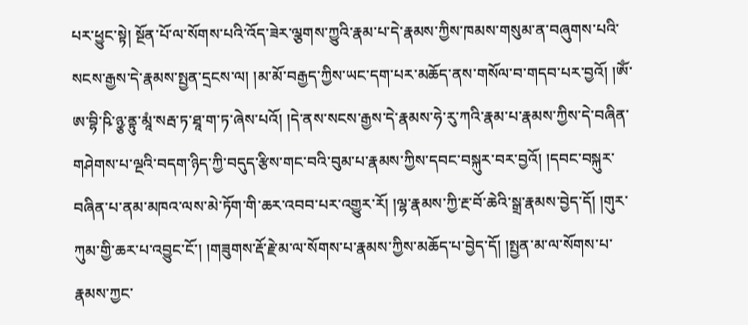པར་ཕྱུང་སྟེ། སྔོན་པོ་ལ་སོགས་པའི་འོད་ཟེར་ལྕགས་ཀྱུའི་རྣམ་པ་དེ་རྣམས་ཀྱིས་ཁམས་གསུམ་ན་བཞུགས་པའི་སངས་རྒྱས་དེ་རྣམས་སྤྱན་དྲངས་ལ། །མ་མོ་བརྒྱད་ཀྱིས་ཡང་དག་པར་མཆོད་ནས་གསོལ་བ་གདབ་པར་བྱའོ། །ཨོཾ་ཨ་བྷི་ཥི་ཉྩ་ནྟུ་མཱཾ་སརྦ་ཏ་ཐཱ་ག་ཏ་ཞེས་པའོ། །དེ་ནས་སངས་རྒྱས་དེ་རྣམས་ཧེ་རུ་ཀའི་རྣམ་པ་རྣམས་ཀྱིས་དེ་བཞིན་གཤེགས་པ་ལྔའི་བདག་ཉིད་ཀྱི་བདུད་རྩིས་གང་བའི་བུམ་པ་རྣམས་ཀྱིས་དབང་བསྐུར་བར་བྱའོ། །དབང་བསྐུར་བཞིན་པ་ནམ་མཁའ་ལས་མེ་ཏོག་གི་ཆར་འབབ་པར་འགྱུར་རོ། །ལྷ་རྣམས་ཀྱི་རྔ་བོ་ཆེའི་སྒྲ་རྣམས་བྱེད་དོ། །གུར་ཀུམ་གྱི་ཆར་པ་འབྱུང་ངོ་། །གཟུགས་རྡོ་རྗེ་མ་ལ་སོགས་པ་རྣམས་ཀྱིས་མཆོད་པ་བྱེད་དོ། །སྤྱན་མ་ལ་སོགས་པ་རྣམས་ཀྱང་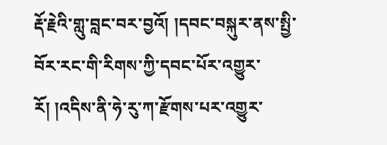རྡོ་རྗེའི་གླུ་བླང་བར་བྱའོ། །དབང་བསྐུར་ནས་སྤྱི་བོར་རང་གི་རིགས་ཀྱི་དབང་པོར་འགྱུར་རོ། །འདིས་ནི་ཧེ་རུ་ཀ་རྫོགས་པར་འགྱུར་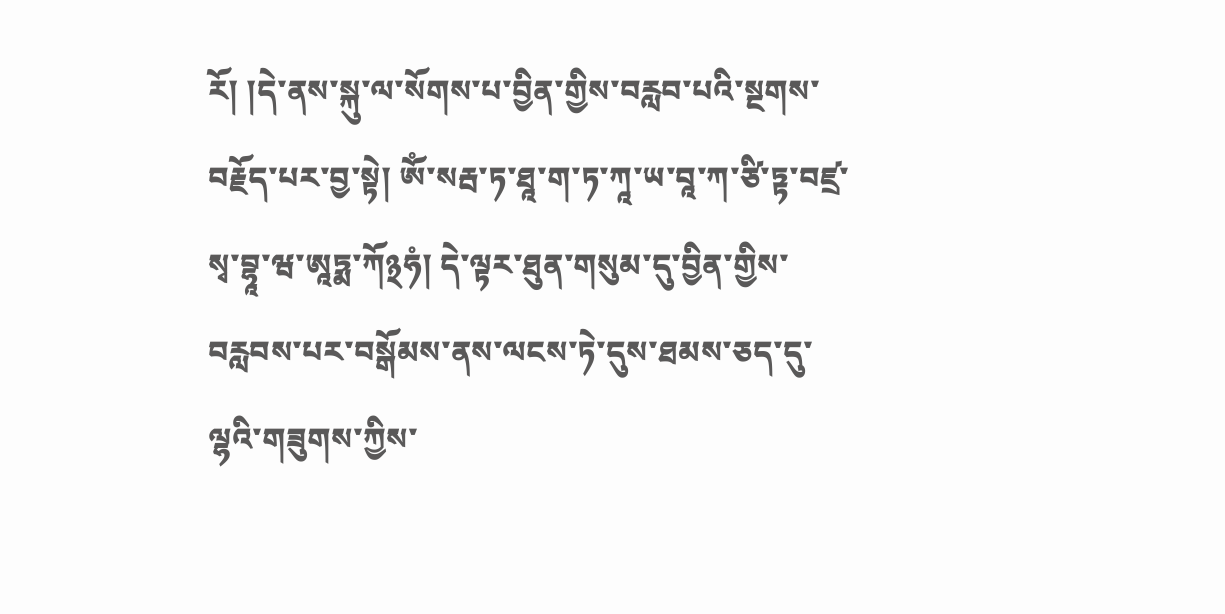རོ། །དེ་ནས་སྐུ་ལ་སོགས་པ་བྱིན་གྱིས་བརླབ་པའི་སྔགས་བརྗོད་པར་བྱ་སྟེ། ཨོཾ་སརྦ་ཏ་ཐཱ་ག་ཏ་ཀཱ་ཡ་བཱ་ཀ་ཙི་ཏྟ་བཛྲ་སྭ་བྷཱ་ཝ་ཨཱཏྨ་ཀོ྅ཧཾ། དེ་ལྟར་ཐུན་གསུམ་དུ་བྱིན་གྱིས་བརླབས་པར་བསྒོམས་ནས་ལངས་ཏེ་དུས་ཐམས་ཅད་དུ་ལྷའི་གཟུགས་ཀྱིས་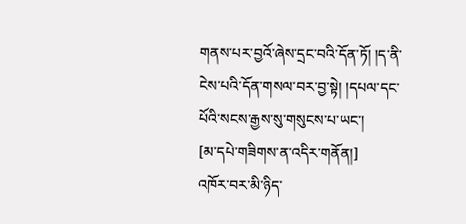གནས་པར་བྱའོ་ཞེས་དྲང་བའི་དོན་ཏོ། །ད་ནི་ངེས་པའི་དོན་གསལ་བར་བྱ་སྟེ། །དཔལ་དང་པོའི་སངས་རྒྱས་སུ་གསུངས་པ་ཡང་།
[མ་དཔེ་གཟིགས་ན་འདིར་གནོན།]
འཁོར་བར་མི་ཉིད་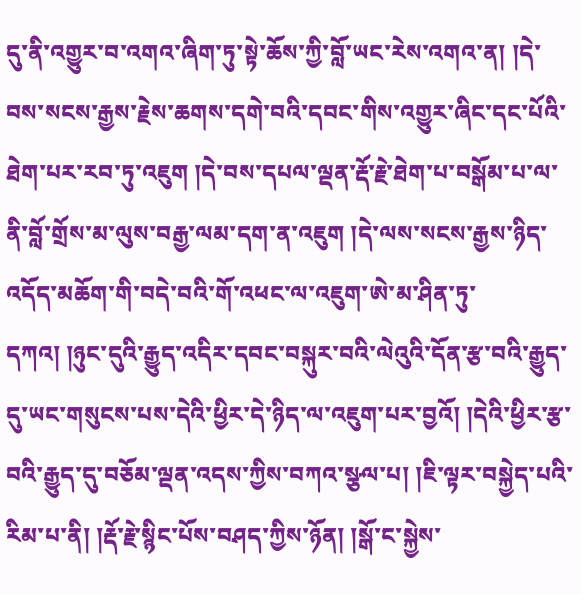དུ་ནི་འགྱུར་བ་འགའ་ཞིག་ཏུ་སྟེ་ཆོས་ཀྱི་བློ་ཡང་རེས་འགའ་ན། །དེ་བས་སངས་རྒྱས་རྗེས་ཆགས་དགེ་བའི་དབང་གིས་འགྱུར་ཞིང་དང་པོའི་ཐེག་པར་རབ་ཏུ་འཇུག །དེ་བས་དཔལ་ལྡན་རྡོ་རྗེ་ཐེག་པ་བསྒོམ་པ་ལ་ནི་བློ་གྲོས་མ་ལུས་བརྒྱ་ལམ་དག་ན་འཇུག །དེ་ལས་སངས་རྒྱས་ཉིད་འདོད་མཆོག་གི་བདེ་བའི་གོ་འཕང་ལ་འཇུག་ཨེ་མ་ཤིན་ཏུ་དཀའ། །ཉུང་དུའི་རྒྱུད་འདིར་དབང་བསྐུར་བའི་ལེའུའི་དོན་རྩ་བའི་རྒྱུད་དུ་ཡང་གསུངས་པས་དེའི་ཕྱིར་དེ་ཉིད་ལ་འཇུག་པར་བྱའོ། །དེའི་ཕྱིར་རྩ་བའི་རྒྱུད་དུ་བཅོམ་ལྡན་འདས་ཀྱིས་བཀའ་སྩལ་པ། །ཇི་ལྟར་བསྐྱེད་པའི་རིམ་པ་ནི། །རྡོ་རྗེ་སྙིང་པོས་བཤད་ཀྱིས་ཉོན། །སྒོ་ང་སྐྱེས་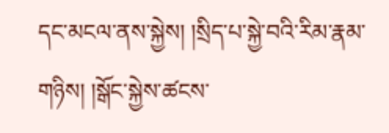དང་མངལ་ནས་སྐྱེས། །སྲིད་པ་སྐྱེ་བའི་རིམ་རྣམ་གཉིས། །སྒོང་སྐྱེས་ཚངས་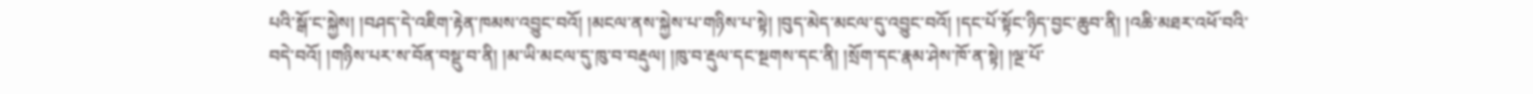པའི་སྒོ་ང་སྐྱེས། །བཤད་དེ་འཇིག་རྟེན་ཁམས་འབྱུང་བའོ། །མངལ་ནས་སྐྱེས་པ་གཉིས་པ་སྟེ། །བུད་མེད་མངལ་དུ་འབྱུང་བའོ། །དང་པོ་སྟོང་ཉིད་བྱང་ཆུབ་ནི། །འཆི་མཐར་འཕོ་བའི་བདེ་བའོ། །གཉིས་པར་ས་བོན་བསྡུ་བ་ནི། །མ་ཡི་མངལ་དུ་ཁུ་བ་བརྡུལ། །ཁུ་བ་རྡུལ་དང་སྔགས་དང་ནི། །སྲོག་དང་རྣམ་ཤེས་ཁོ་ན་སྟེ། །ལྔ་པོ་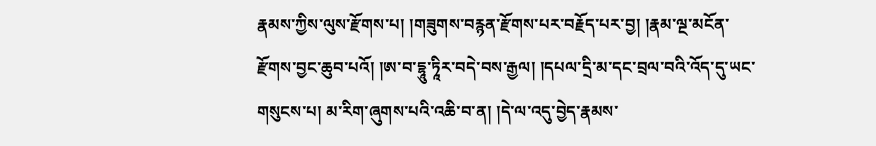རྣམས་ཀྱིས་ལུས་རྫོགས་པ། །གཟུགས་བརྙན་རྫོགས་པར་བརྗོད་པར་བྱ། །རྣམ་ལྔ་མངོན་རྫོགས་བྱང་ཆུབ་པའོ། །ཨ་བ་དྷཱུ་ཏཱིར་བདེ་བས་རྒྱལ། །དཔལ་དྲི་མ་དང་བྲལ་བའི་འོད་དུ་ཡང་གསུངས་པ། མ་རིག་ཞུགས་པའི་འཆི་བ་ན། །དེ་ལ་འདུ་བྱེད་རྣམས་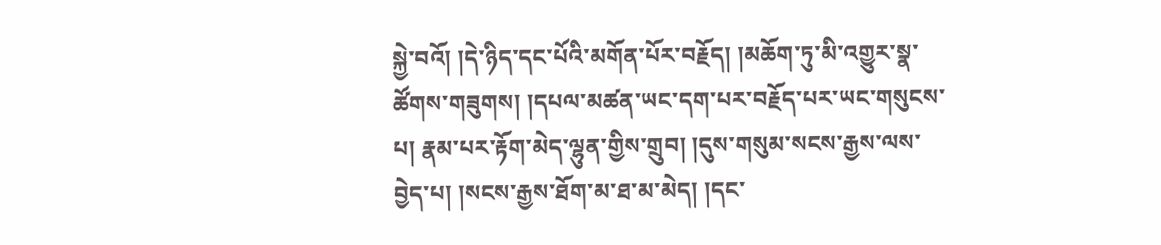སྐྱེ་བའོ། །དེ་ཉིད་དང་པོའི་མགོན་པོར་བརྗོད། །མཆོག་ཏུ་མི་འགྱུར་སྣ་ཚོགས་གཟུགས། །དཔལ་མཚན་ཡང་དག་པར་བརྗོད་པར་ཡང་གསུངས་པ། རྣམ་པར་རྟོག་མེད་ལྷུན་གྱིས་གྲུབ། །དུས་གསུམ་སངས་རྒྱས་ལས་བྱེད་པ། །སངས་རྒྱས་ཐོག་མ་ཐ་མ་མེད། །དང་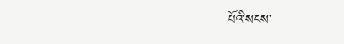པོའི་སངས་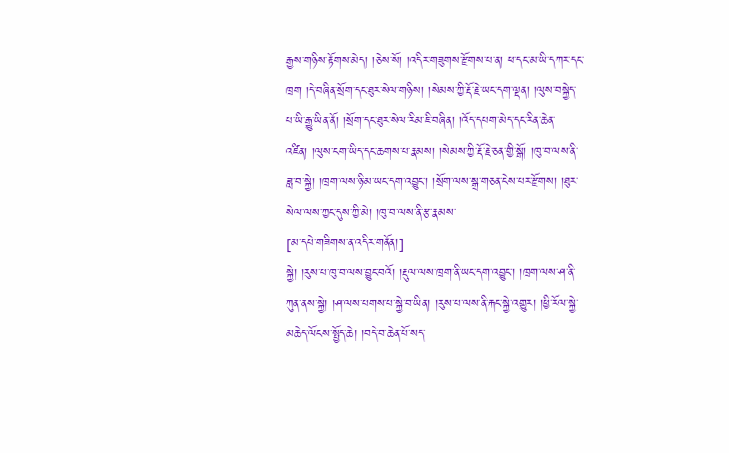རྒྱས་གཉིས་རྟོགས་མེད། །ཅེས་སོ། །འདིར་གཟུགས་རྫོགས་པ་ན། ཕ་དང་མ་ཡི་དཀར་དང་ཁྲག །དེ་བཞིན་སྲོག་དང་ཐུར་སེལ་གཉིས། །སེམས་ཀྱི་རྡོ་རྗེ་ཡང་དག་ལྡན། །ལུས་བསྐྱེད་པ་ཡི་རྒྱུ་ཡིན་ནོ། །སྲོག་དང་ཐུར་སེལ་རིམ་ཇི་བཞིན། །འོད་དཔག་མེད་དང་རིན་ཆེན་འཛིན། །ལུས་ངག་ཡིད་དང་ཆགས་པ་རྣམས། །སེམས་ཀྱི་རྡོ་རྗེ་ཅན་གྱི་སྒོ། །ཁུ་བ་ལས་ནི་ཟླ་བ་སྐྱེ། །ཁྲག་ལས་ཉི་མ་ཡང་དག་འབྱུང་། །སྲོག་ལས་སྒྲ་གཅན་ངེས་པར་རྫོགས། །ཐུར་སེལ་ལས་ཀྱང་དུས་ཀྱི་མེ། །ཁུ་བ་ལས་ནི་རྩ་རྣམས་
[མ་དཔེ་གཟིགས་ན་འདིར་གནོན།]
སྐྱེ། །རུས་པ་ཁུ་བ་ལས་བྱུང་བའོ། །རྡུལ་ལས་ཁྲག་ནི་ཡང་དག་འབྱུང་། །ཁྲག་ལས་ཤ་ནི་ཀུན་ནས་སྐྱེ། །ཤ་ལས་པགས་པ་སྐྱེ་བ་ཡིན། །རུས་པ་ལས་ནི་རྐང་སྐྱེ་འགྱུར། །ཕྱི་རོལ་སྐྱེ་མཆེད་ལོངས་སྤྱོད་ཆེ། །བདེ་བ་ཆེན་པོ་སད་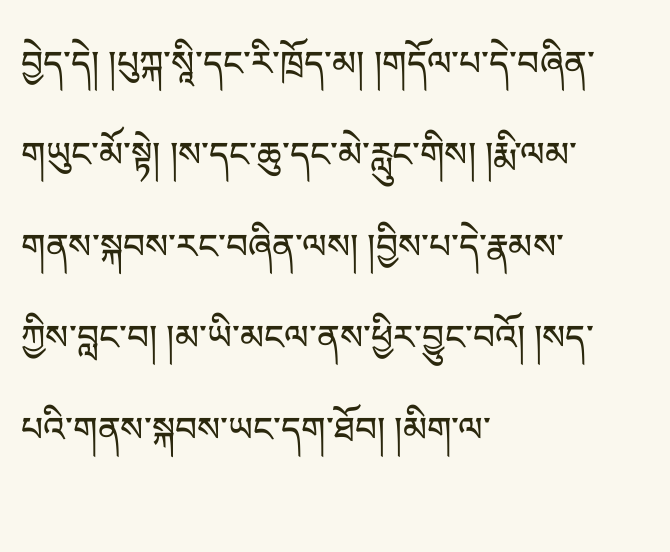བྱེད་དེ། །པུཀྐ་སཱི་དང་རི་ཁྲོད་མ། །གདོལ་པ་དེ་བཞིན་གཡུང་མོ་སྟེ། །ས་དང་ཆུ་དང་མེ་རླུང་གིས། །རྨི་ལམ་གནས་སྐབས་རང་བཞིན་ལས། །བྱིས་པ་དེ་རྣམས་ཀྱིས་བླང་བ། །མ་ཡི་མངལ་ནས་ཕྱིར་བྱུང་བའོ། །སད་པའི་གནས་སྐབས་ཡང་དག་ཐོབ། །མིག་ལ་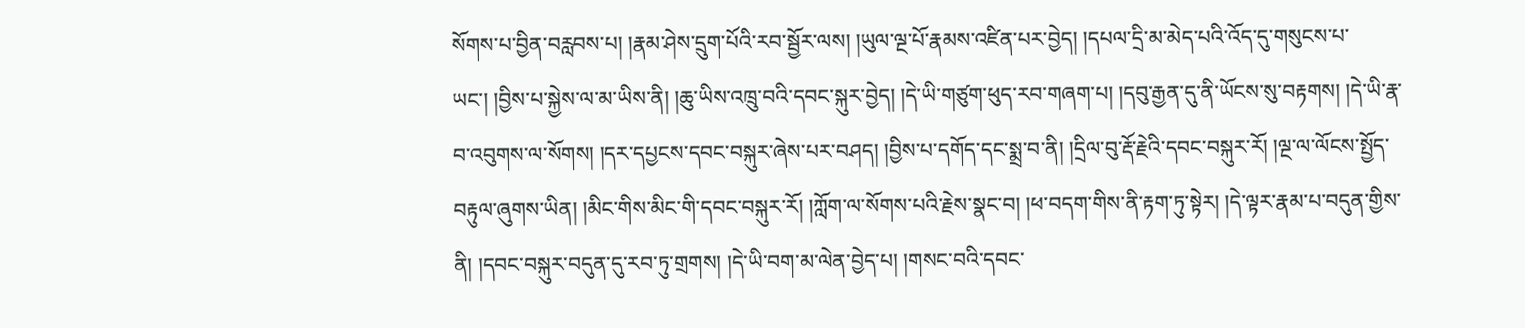སོགས་པ་བྱིན་བརླབས་པ། །རྣམ་ཤེས་དྲུག་པོའི་རབ་སྦྱོར་ལས། །ཡུལ་ལྔ་པོ་རྣམས་འཛིན་པར་བྱེད། །དཔལ་དྲི་མ་མེད་པའི་འོད་དུ་གསུངས་པ་ཡང་། །བྱིས་པ་སྐྱེས་ལ་མ་ཡིས་ནི། །ཆུ་ཡིས་འཁྲུ་བའི་དབང་སྐུར་བྱེད། །དེ་ཡི་གཙུག་ཕུད་རབ་གཞག་པ། །དབུ་རྒྱན་དུ་ནི་ཡོངས་སུ་བརྟགས། །དེ་ཡི་རྣ་བ་འབུགས་ལ་སོགས། །དར་དཔྱངས་དབང་བསྐུར་ཞེས་པར་བཤད། །བྱིས་པ་དགོད་དང་སྨྲ་བ་ནི། །དྲིལ་བུ་རྡོ་རྗེའི་དབང་བསྐུར་རོ། །ལྔ་ལ་ལོངས་སྤྱོད་བརྟུལ་ཞུགས་ཡིན། །མིང་གིས་མིང་གི་དབང་བསྐུར་རོ། །ཀློག་ལ་སོགས་པའི་རྗེས་སྣང་བ། །ཕ་བདག་གིས་ནི་རྟག་ཏུ་སྟེར། །དེ་ལྟར་རྣམ་པ་བདུན་གྱིས་ནི། །དབང་བསྐུར་བདུན་དུ་རབ་ཏུ་གྲགས། །དེ་ཡི་བག་མ་ལེན་བྱེད་པ། །གསང་བའི་དབང་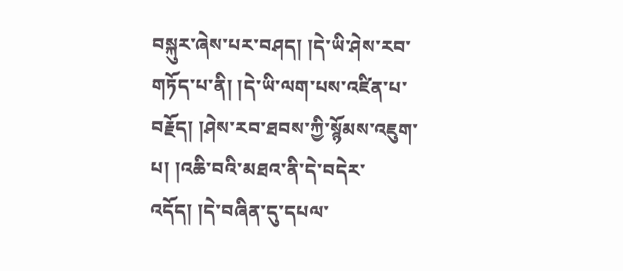བསྐུར་ཞེས་པར་བཤད། །དེ་ཡི་ཤེས་རབ་གཏོད་པ་ནི། །དེ་ཡི་ལག་པས་འཛིན་པ་བརྗོད། །ཤེས་རབ་ཐབས་ཀྱི་སྙོམས་འཇུག་པ། །འཆི་བའི་མཐའ་ནི་དེ་བདེར་འདོད། །དེ་བཞིན་དུ་དཔལ་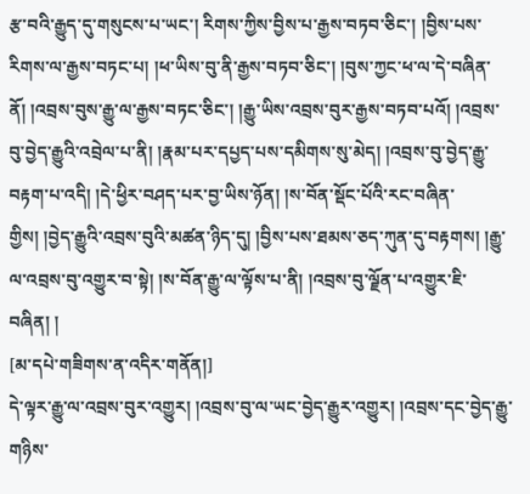རྩ་བའི་རྒྱུད་དུ་གསུངས་པ་ཡང་། རིགས་ཀྱིས་བྱིས་པ་རྒྱས་བཏབ་ཅིང་། །བྱིས་པས་རིགས་ལ་རྒྱས་བཏང་པ། །ཕ་ཡིས་བུ་ནི་རྒྱས་བཏབ་ཅིང་། །བུས་ཀྱང་ཕ་ལ་དེ་བཞིན་ནོ། །འབྲས་བུས་རྒྱུ་ལ་རྒྱས་བཏང་ཅིང་། །རྒྱུ་ཡིས་འབྲས་བུར་རྒྱས་བཏབ་པའོ། །འབྲས་བུ་བྱེད་རྒྱུའི་འབྲེལ་པ་ནི། །རྣམ་པར་དཔྱད་པས་དམིགས་སུ་མེད། །འབྲས་བུ་བྱེད་རྒྱུ་བརྟག་པ་འདི། །དེ་ཕྱིར་བཤད་པར་བྱ་ཡིས་ཉོན། །ས་བོན་སྡོང་པོའི་རང་བཞིན་གྱིས། །བྱེད་རྒྱུའི་འབྲས་བུའི་མཚན་ཉིད་དུ། །བྱིས་པས་ཐམས་ཅད་ཀུན་དུ་བརྟགས། །རྒྱུ་ལ་འབྲས་བུ་འགྱུར་བ་སྟེ། །ས་བོན་རྒྱུ་ལ་ལྟོས་པ་ནི། །འབྲས་བུ་ལྗོན་པ་འགྱུར་ཇི་བཞིན། །
[མ་དཔེ་གཟིགས་ན་འདིར་གནོན།]
དེ་ལྟར་རྒྱུ་ལ་འབྲས་བུར་འགྱུར། །འབྲས་བུ་ལ་ཡང་བྱེད་རྒྱུར་འགྱུར། །འབྲས་དང་བྱེད་རྒྱུ་གཉིས་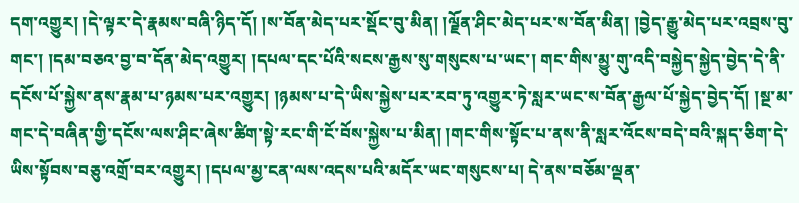དག་འགྱུར། །དེ་ལྟར་དེ་རྣམས་བཞི་ཉིད་དོ། །ས་བོན་མེད་པར་སྡོང་བུ་མིན། །ལྗོན་ཤིང་མེད་པར་ས་བོན་མིན། །བྱེད་རྒྱུ་མེད་པར་འབྲས་བུ་གང་། །དམ་བཅའ་བྱ་བ་དོན་མེད་འགྱུར། །དཔལ་དང་པོའི་སངས་རྒྱས་སུ་གསུངས་པ་ཡང་། གང་གིས་མྱུ་གུ་འདི་བསྐྱེད་སྐྱེད་བྱེད་དེ་ནི་དངོས་པོ་སྐྱེས་ནས་རྣམ་པ་ཉམས་པར་འགྱུར། །ཉམས་པ་དེ་ཡིས་སྐྱེས་པར་རབ་ཏུ་འགྱུར་ཏེ་སླར་ཡང་ས་བོན་རྒྱལ་པོ་སྐྱེད་བྱེད་དོ། །སྔ་མ་གང་དེ་བཞིན་གྱི་དངོས་ལས་ཤིང་ཞེས་ཚིག་སྟེ་རང་གི་ངོ་བོས་སྐྱེས་པ་མིན། །གང་གིས་སྟོང་པ་ནས་ནི་སླར་འོངས་བདེ་བའི་སྐད་ཅིག་དེ་ཡིས་སྟོབས་བཅུ་འགྲོ་བར་འགྱུར། །དཔལ་མྱ་ངན་ལས་འདས་པའི་མདོར་ཡང་གསུངས་པ། དེ་ནས་བཅོམ་ལྡན་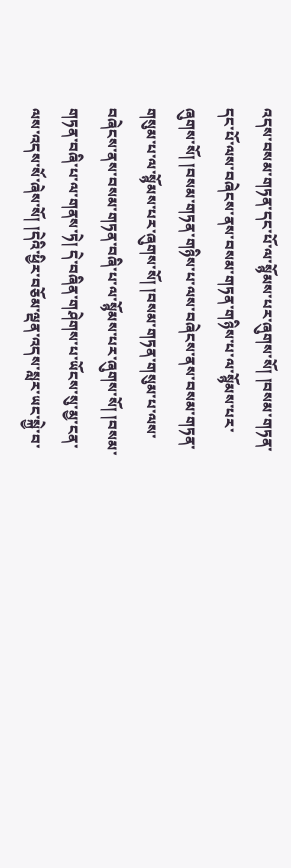འདས་བསམ་གཏན་དང་པོ་ལ་སྙོམས་པར་ཞུགས་སོ། །བསམ་གཏན་དང་པོ་ལས་བཞེངས་ནས་བསམ་གཏན་གཉིས་པ་ལ་སྙོམས་པར་ཞུགས་སོ། །བསམ་གཏན་གཉིས་པ་ལས་བཞེངས་ནས་བསམ་གཏན་གསུམ་པ་ལ་སྙོམས་པར་ཞུགས་སོ། །བསམ་གཏན་གསུམ་པ་ལས་བཞེངས་ནས་བསམ་གཏན་བཞི་པ་ལ་སྙོམས་པར་ཞུགས་སོ། །བསམ་གཏན་བཞི་པ་ལ་གནས་ཏེ། དེ་བཞིན་གཤེགས་པ་ཡོངས་སུ་མྱ་ངན་ལས་འདས་སོ་ཞེས་སོ། །དེའི་ཕྱིར་བཅོམ་ལྡན་འདས་སླར་ཡང་སྐྱེ་བ་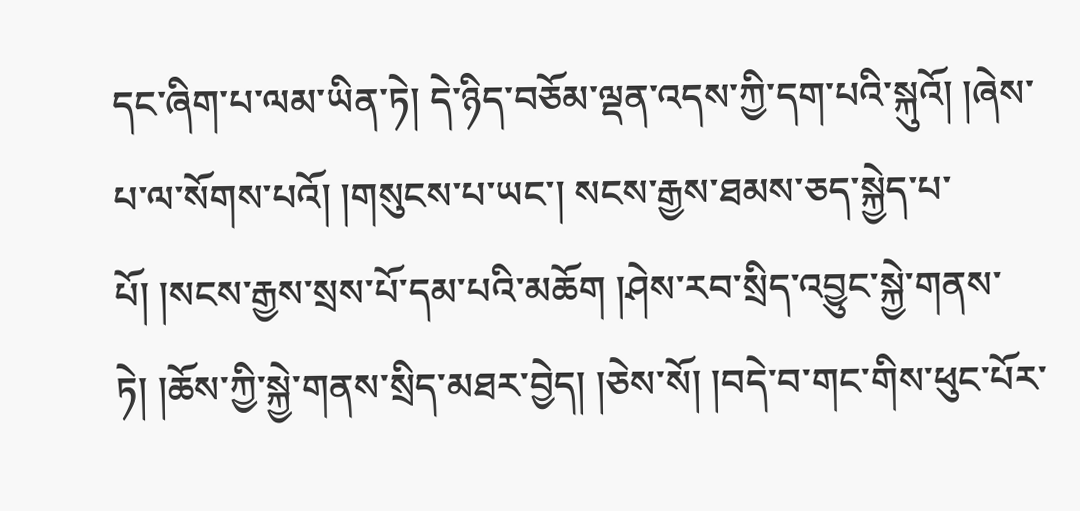དང་ཞིག་པ་ལམ་ཡིན་ཏེ། དེ་ཉིད་བཅོམ་ལྡན་འདས་ཀྱི་དག་པའི་སྐུའོ། །ཞེས་པ་ལ་སོགས་པའོ། །གསུངས་པ་ཡང་། སངས་རྒྱས་ཐམས་ཅད་སྐྱེད་པ་པོ། །སངས་རྒྱས་སྲས་པོ་དམ་པའི་མཆོག །ཤེས་རབ་སྲིད་འབྱུང་སྐྱེ་གནས་ཏེ། །ཆོས་ཀྱི་སྐྱེ་གནས་སྲིད་མཐར་བྱེད། །ཅེས་སོ། །བདེ་བ་གང་གིས་ཕུང་པོར་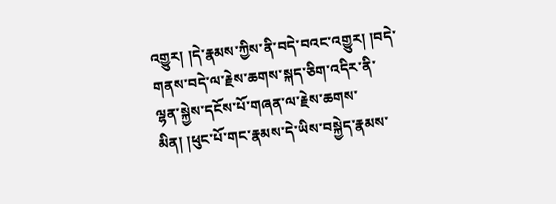འགྱུར། །དེ་རྣམས་ཀྱིས་ནི་བདེ་བའང་འགྱུར། །བདེ་གནས་བདེ་ལ་རྗེས་ཆགས་སྐད་ཅིག་འདིར་ནི་ལྷན་སྐྱེས་དངོས་པོ་གཞན་ལ་རྗེས་ཆགས་མིན། །ཕུང་པོ་གང་རྣམས་དེ་ཡིས་བསྐྱེད་རྣམས་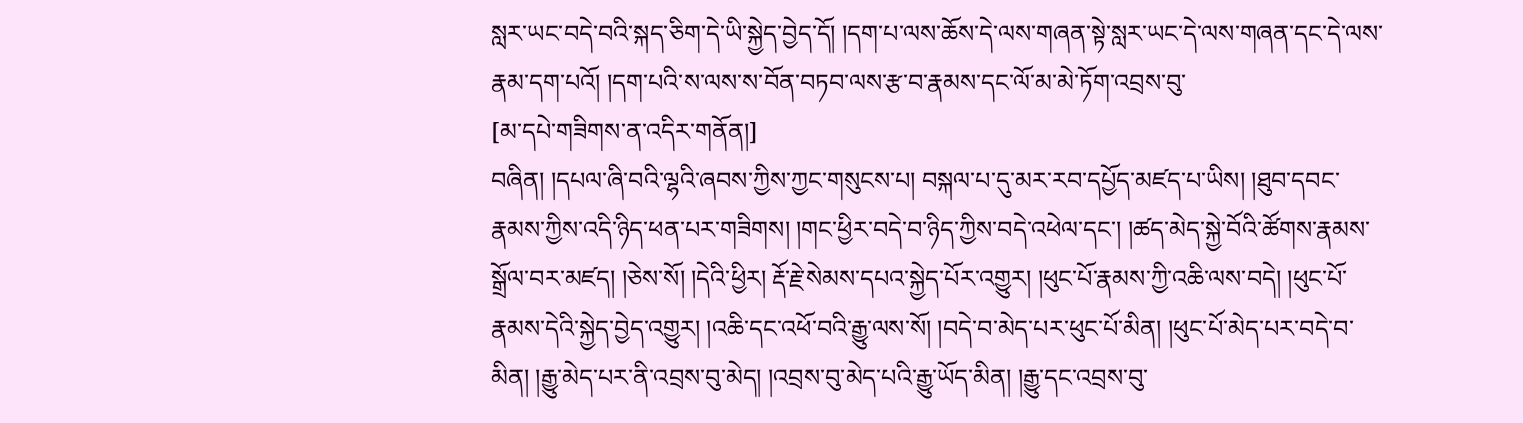སླར་ཡང་བདེ་བའི་སྐད་ཅིག་དེ་ཡི་སྐྱེད་བྱེད་དོ། །དག་པ་ལས་ཆོས་དེ་ལས་གཞན་སྟེ་སླར་ཡང་དེ་ལས་གཞན་དང་དེ་ལས་རྣམ་དག་པའོ། །དག་པའི་ས་ལས་ས་བོན་བཏབ་ལས་རྩ་བ་རྣམས་དང་ལོ་མ་མེ་ཏོག་འབྲས་བུ་
[མ་དཔེ་གཟིགས་ན་འདིར་གནོན།]
བཞིན། །དཔལ་ཞི་བའི་ལྷའི་ཞབས་ཀྱིས་ཀྱང་གསུངས་པ། བསྐལ་པ་དུ་མར་རབ་དཔྱོད་མཛད་པ་ཡིས། །ཐུབ་དབང་རྣམས་ཀྱིས་འདི་ཉིད་ཕན་པར་གཟིགས། །གང་ཕྱིར་བདེ་བ་ཉིད་ཀྱིས་བདེ་འཕེལ་དང་། །ཚད་མེད་སྐྱེ་བོའི་ཚོགས་རྣམས་སྒྲོལ་བར་མཛད། །ཅེས་སོ། །དེའི་ཕྱིར། རྡོ་རྗེ་སེམས་དཔའ་སྐྱེད་པོར་འགྱུར། །ཕུང་པོ་རྣམས་ཀྱི་འཆི་ལས་བདེ། །ཕུང་པོ་རྣམས་དེའི་སྐྱེད་བྱེད་འགྱུར། །འཆི་དང་འཕོ་བའི་རྒྱུ་ལས་སོ། །བདེ་བ་མེད་པར་ཕུང་པོ་མིན། །ཕུང་པོ་མེད་པར་བདེ་བ་མིན། །རྒྱུ་མེད་པར་ནི་འབྲས་བུ་མེད། །འབྲས་བུ་མེད་པའི་རྒྱུ་ཡོད་མིན། །རྒྱུ་དང་འབྲས་བུ་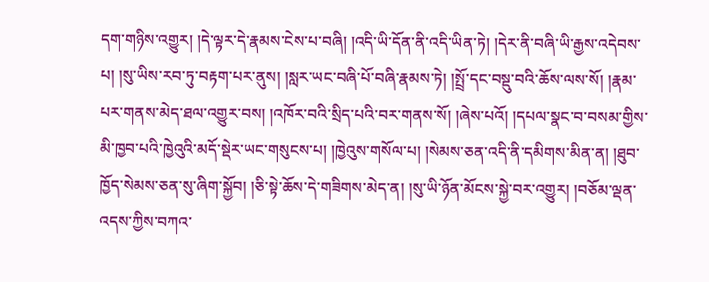དག་གཉིས་འགྱུར། །དེ་ལྟར་དེ་རྣམས་ངེས་པ་བཞི། །འདི་ཡི་དོན་ནི་འདི་ཡིན་ཏེ། །དེར་ནི་བཞི་ཡི་རྒྱས་འདེབས་པ། །སུ་ཡིས་རབ་ཏུ་བརྟག་པར་ནུས། །སླར་ཡང་བཞི་པོ་བཞི་རྣམས་ཏེ། །སྤྲོ་དང་བསྡུ་བའི་ཆོས་ལས་སོ། །རྣམ་པར་གནས་མེད་ཐལ་འགྱུར་བས། །འཁོར་བའི་སྲིད་པའི་བར་གནས་སོ། །ཞེས་པའོ། །དཔལ་སྣང་བ་བསམ་གྱིས་མི་ཁྱབ་པའི་ཁྱེའུའི་མདོ་སྡེར་ཡང་གསུངས་པ། །ཁྱེའུས་གསོལ་པ། །སེམས་ཅན་འདི་ནི་དམིགས་མིན་ན། །ཐུབ་ཁྱོད་སེམས་ཅན་སུ་ཞིག་སྐྱོབ། །ཅི་སྟེ་ཆོས་དེ་གཟིགས་མེད་ན། །སུ་ཡི་ཉོན་མོངས་སྐྱེ་བར་འགྱུར། །བཅོམ་ལྡན་འདས་ཀྱིས་བཀའ་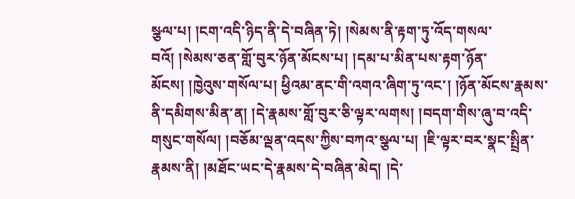སྩལ་པ། །ངག་འདི་ཉིད་ནི་དེ་བཞིན་ཏེ། །སེམས་ནི་རྟག་ཏུ་འོད་གསལ་བའོ། །སེམས་ཅན་གློ་བུར་ཉོན་མོངས་པ། །དམ་པ་མིན་པས་རྟག་ཉོན་མོངས། །ཁྱེའུས་གསོལ་པ། ཕྱིའམ་ནང་གི་འགའ་ཞིག་ཏུ་འང་། །ཉོན་མོངས་རྣམས་ནི་དམིགས་མིན་ན། །དེ་རྣམས་གློ་བུར་ཅི་ལྟར་ལགས། །བདག་གིས་ཞུ་བ་འདི་གསུང་གསོལ། །བཅོམ་ལྡན་འདས་ཀྱིས་བཀའ་སྩལ་པ། །ཇི་ལྟར་བར་སྣང་སྤྲིན་རྣམས་ནི། །མཐོང་ཡང་དེ་རྣམས་དེ་བཞིན་མེད། །དེ་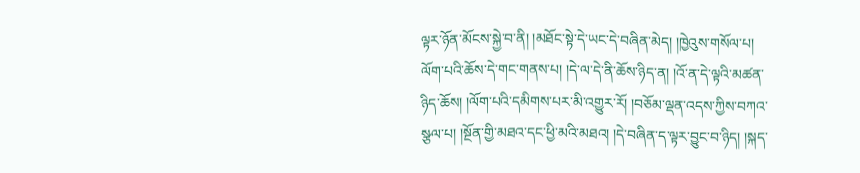ལྟར་ཉོན་མོངས་སྐྱེ་བ་ནི། །མཐོང་སྟེ་དེ་ཡང་དེ་བཞིན་མེད། །ཁྱེའུས་གསོལ་པ། ལོག་པའི་ཆོས་དེ་གང་གནས་པ། །དེ་ལ་དེ་ནི་ཆོས་ཉིད་ན། །འོ་ན་དེ་ལྟའི་མཚན་ཉིད་ཆོས། །ལོག་པའི་དམིགས་པར་མི་འགྱུར་རོ། །བཅོམ་ལྡན་འདས་ཀྱིས་བཀའ་སྩལ་པ། །སྔོན་གྱི་མཐའ་དང་ཕྱི་མའི་མཐའ། །དེ་བཞིན་ད་ལྟར་བྱུང་བ་ཉིད། །སྐད་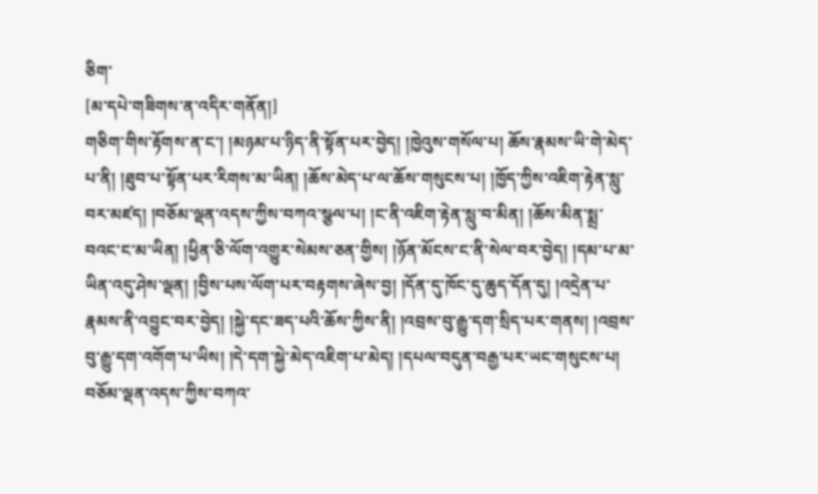ཅིག་
[མ་དཔེ་གཟིགས་ན་འདིར་གནོན།]
གཅིག་གིས་རྟོགས་ན་ང་། །མཉམ་པ་ཉིད་ནི་སྟོན་པར་བྱེད། །ཁྱེའུས་གསོལ་པ། ཆོས་རྣམས་ཡི་གེ་མེད་པ་ནི། །ཐུབ་པ་སྟོན་པར་རིགས་མ་ཡིན། །ཆོས་མེད་པ་ལ་ཆོས་གསུངས་པ། །ཁྱོད་ཀྱིས་འཇིག་རྟེན་སླུ་བར་མཛད། །བཅོམ་ལྡན་འདས་ཀྱིས་བཀའ་སྩལ་པ། །ང་ནི་འཇིག་རྟེན་སླུ་བ་མིན། །ཆོས་མིན་སྨྲ་བའང་ང་མ་ཡིན། །ཕྱིན་ཅི་ལོག་འགྱུར་སེམས་ཅན་གྱིས། །ཉོན་མོངས་ང་ནི་སེལ་བར་བྱེད། །དམ་པ་མ་ཡིན་འདུ་ཤེས་ལྡན། །བྱིས་པས་ལོག་པར་བརྟགས་ཞེས་བྱ། །དོན་དུ་ཁོང་དུ་ཆུད་དོན་དུ། །འདྲེན་པ་རྣམས་ནི་འབྱུང་བར་བྱེད། །སྐྱེ་དང་ཟད་པའི་ཆོས་ཀྱིས་ནི། །འབྲས་བུ་རྒྱུ་དག་སྲིད་པར་གནས། །འབྲས་བུ་རྒྱུ་དག་འགོག་པ་ཡིས། །དེ་དག་སྐྱེ་མེད་འཇིག་པ་མེད། །དཔལ་བདུན་བརྒྱ་པར་ཡང་གསུངས་པ། བཅོམ་ལྡན་འདས་ཀྱིས་བཀའ་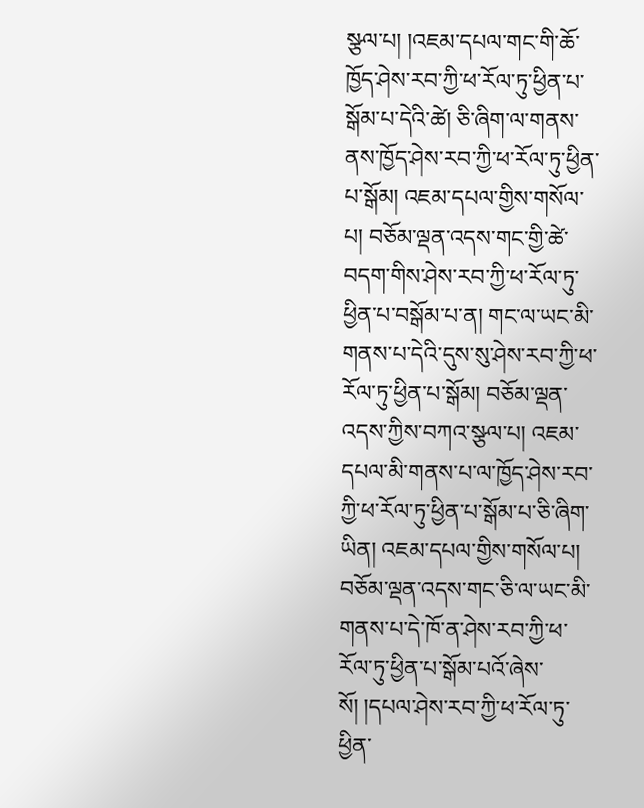སྩལ་པ། །འཇམ་དཔལ་གང་གི་ཆོ་ཁྱོད་ཤེས་རབ་ཀྱི་ཕ་རོལ་ཏུ་ཕྱིན་པ་སྒོམ་པ་དེའི་ཚེ། ཅི་ཞིག་ལ་གནས་ནས་ཁྱོད་ཤེས་རབ་ཀྱི་ཕ་རོལ་ཏུ་ཕྱིན་པ་སྒོམ། འཇམ་དཔལ་གྱིས་གསོལ་པ། བཅོམ་ལྡན་འདས་གང་གྱི་ཚེ་བདག་གིས་ཤེས་རབ་ཀྱི་ཕ་རོལ་ཏུ་ཕྱིན་པ་བསྒོམ་པ་ན། གང་ལ་ཡང་མི་གནས་པ་དེའི་དུས་སུ་ཤེས་རབ་ཀྱི་ཕ་རོལ་ཏུ་ཕྱིན་པ་སྒོམ། བཅོམ་ལྡན་འདས་ཀྱིས་བཀའ་སྩལ་པ། འཇམ་དཔལ་མི་གནས་པ་ལ་ཁྱོད་ཤེས་རབ་ཀྱི་ཕ་རོལ་ཏུ་ཕྱིན་པ་སྒོམ་པ་ཅི་ཞིག་ཡིན། འཇམ་དཔལ་གྱིས་གསོལ་པ། བཅོམ་ལྡན་འདས་གང་ཅི་ལ་ཡང་མི་གནས་པ་དེ་ཁོ་ན་ཤེས་རབ་ཀྱི་ཕ་རོལ་ཏུ་ཕྱིན་པ་སྒོམ་པའོ་ཞེས་སོ། །དཔལ་ཤེས་རབ་ཀྱི་ཕ་རོལ་ཏུ་ཕྱིན་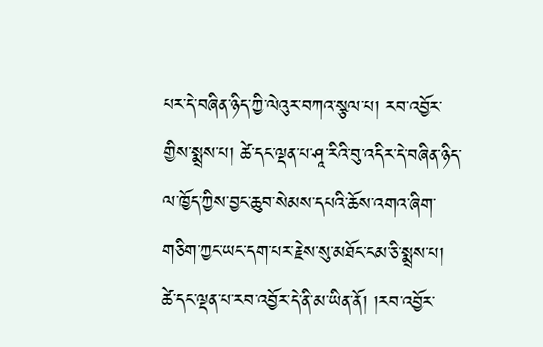པར་དེ་བཞིན་ཉིད་ཀྱི་ལེའུར་བཀའ་སྩལ་པ། རབ་འབྱོར་གྱིས་སྨྲས་པ། ཚེ་དང་ལྡན་པ་ཤཱ་རིའི་བུ་འདིར་དེ་བཞིན་ཉིད་ལ་ཁྱོད་ཀྱིས་བྱང་ཆུབ་སེམས་དཔའི་ཆོས་འགའ་ཞིག་གཅིག་ཀྱང་ཡང་དག་པར་རྗེས་སུ་མཐོང་ངམ་ཅི་སྨྲས་པ། ཚེ་དང་ལྡན་པ་རབ་འབྱོར་དེ་ནི་མ་ཡིན་ནོ། །རབ་འབྱོར་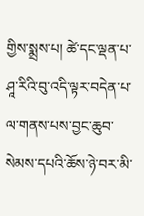གྱིས་སྨྲས་པ། ཚེ་དང་ལྡན་པ་ཤཱ་རིའི་བུ་འདི་ལྟར་བདེན་པ་ལ་གནས་པས་བྱང་ཆུབ་སེམས་དཔའི་ཆོས་ཉེ་བར་མི་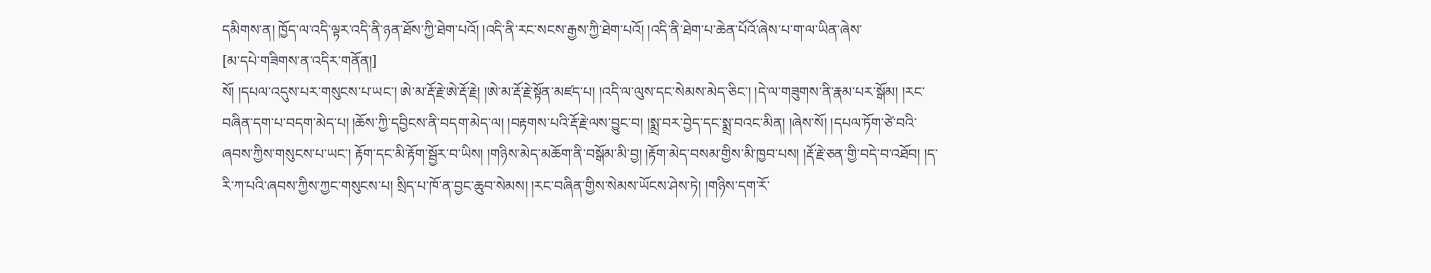དམིགས་ན། ཁྱོད་ལ་འདི་ལྟར་འདི་ནི་ཉན་ཐོས་ཀྱི་ཐེག་པའོ། །འདི་ནི་རང་སངས་རྒྱས་ཀྱི་ཐེག་པའོ། །འདི་ནི་ཐེག་པ་ཆེན་པོའོ་ཞེས་པ་ག་ལ་ཡིན་ཞེས་
[མ་དཔེ་གཟིགས་ན་འདིར་གནོན།]
སོ། །དཔལ་འདུས་པར་གསུངས་པ་ཡང་། ཨེ་མ་རྡོ་རྗེ་ཨེ་རྡོ་རྗེ། །ཨེ་མ་རྡོ་རྗེ་སྟོན་མཛད་པ། །འདི་ལ་ལུས་དང་སེམས་མེད་ཅིང་། །དེ་ལ་གཟུགས་ནི་རྣམ་པར་སྒོམ། །རང་བཞིན་དག་པ་བདག་མེད་པ། །ཆོས་ཀྱི་དབྱིངས་ནི་བདག་མེད་ལ། །བརྟགས་པའི་རྡོ་རྗེ་ལས་བྱུང་བ། །སྨྲ་བར་བྱེད་དང་སྨྲ་བའང་མིན། །ཞེས་སོ། །དཔལ་ཏོག་ཙེ་བའི་ཞབས་ཀྱིས་གསུངས་པ་ཡང་། རྟོག་དང་མི་རྟོག་སྦྱོར་བ་ཡིས། །གཉིས་མེད་མཆོག་ནི་བསྒོམ་མི་བྱ། །རྟོག་མེད་བསམ་གྱིས་མི་ཁྱབ་པས། །རྡོ་རྗེ་ཅན་གྱི་བདེ་བ་འཐོབ། །ད་རི་ཀ་པའི་ཞབས་ཀྱིས་ཀྱང་གསུངས་པ། སྲིད་པ་ཁོ་ན་བྱང་ཆུབ་སེམས། །རང་བཞིན་གྱིས་སེམས་ཡོངས་ཤེས་ཏེ། །གཉིས་དག་རོ་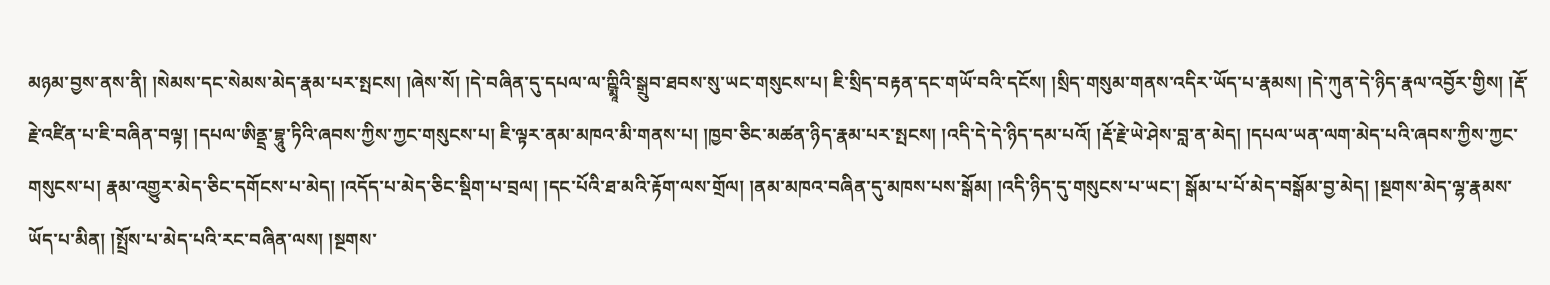མཉམ་བྱས་ནས་ནི། །སེམས་དང་སེམས་མེད་རྣམ་པར་སྤངས། །ཞེས་སོ། །དེ་བཞིན་དུ་དཔལ་ལ་ཀྵྨཱིའི་སྒྲུབ་ཐབས་སུ་ཡང་གསུངས་པ། ཇི་སྲིད་བརྟན་དང་གཡོ་བའི་དངོས། །སྲིད་གསུམ་གནས་འདིར་ཡོད་པ་རྣམས། །དེ་ཀུན་དེ་ཉིད་རྣལ་འབྱོར་གྱིས། །རྡོ་རྗེ་འཛིན་པ་ཇི་བཞིན་བལྟ། །དཔལ་ཨིནྡྲ་བྷཱུ་ཏིའི་ཞབས་ཀྱིས་ཀྱང་གསུངས་པ། ཇི་ལྟར་ནམ་མཁའ་མི་གནས་པ། །ཁྱབ་ཅིང་མཚན་ཉིད་རྣམ་པར་སྤངས། །འདི་དེ་དེ་ཉིད་དམ་པའོ། །རྡོ་རྗེ་ཡེ་ཤེས་བླ་ན་མེད། །དཔལ་ཡན་ལག་མེད་པའི་ཞབས་ཀྱིས་ཀྱང་གསུངས་པ། རྣམ་འགྱུར་མེད་ཅིང་དགོངས་པ་མེད། །འདོད་པ་མེད་ཅིང་སྡིག་པ་བྲལ། །དང་པོའི་ཐ་མའི་རྟོག་ལས་གྲོལ། །ནམ་མཁའ་བཞིན་དུ་མཁས་པས་སྒོམ། །འདི་ཉིད་དུ་གསུངས་པ་ཡང་། སྒོམ་པ་པོ་མེད་བསྒོམ་བྱ་མེད། །སྔགས་མེད་ལྷ་རྣམས་ཡོད་པ་མིན། །སྤྲོས་པ་མེད་པའི་རང་བཞིན་ལས། །སྔགས་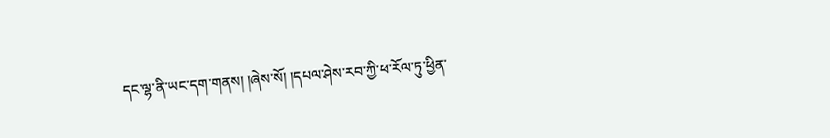དང་ལྷ་ནི་ཡང་དག་གནས། །ཞེས་སོ། །དཔལ་ཤེས་རབ་ཀྱི་ཕ་རོལ་ཏུ་ཕྱིན་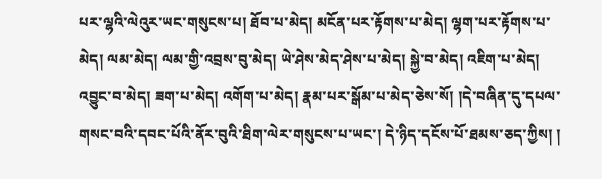པར་ལྷའི་ལེའུར་ཡང་གསུངས་པ། ཐོབ་པ་མེད། མངོན་པར་རྟོགས་པ་མེད། ལྷག་པར་རྟོགས་པ་མེད། ལམ་མེད། ལམ་གྱི་འབྲས་བུ་མེད། ཡེ་ཤེས་མེད་ཤེས་པ་མེད། སྐྱེ་བ་མེད། འཇིག་པ་མེད། འབྱུང་བ་མེད། ཟག་པ་མེད། འགོག་པ་མེད། རྣམ་པར་སྒོམ་པ་མེད་ཅེས་སོ། །དེ་བཞིན་དུ་དཔལ་གསང་བའི་དབང་པོའི་ནོར་བུའི་ཐིག་ལེར་གསུངས་པ་ཡང་། དེ་ཉིད་དངོས་པོ་ཐམས་ཅད་ཀྱིས། །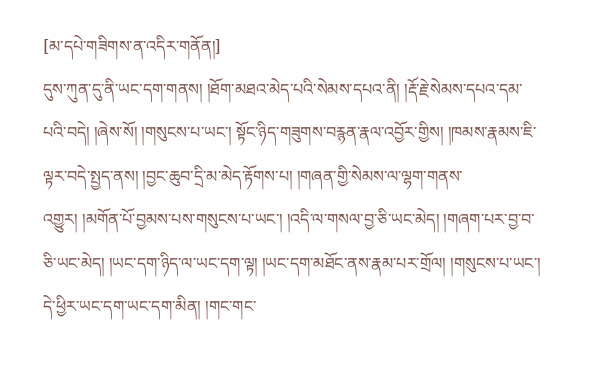[མ་དཔེ་གཟིགས་ན་འདིར་གནོན།]
དུས་ཀུན་དུ་ནི་ཡང་དག་གནས། །ཐོག་མཐའ་མེད་པའི་སེམས་དཔའ་ནི། །རྡོ་རྗེ་སེམས་དཔའ་དམ་པའི་བདེ། །ཞེས་སོ། །གསུངས་པ་ཡང་། སྟོང་ཉིད་གཟུགས་བརྙན་རྣལ་འབྱོར་གྱིས། །ཁམས་རྣམས་ཇི་ལྟར་བདེ་སྤྱད་ནས། །བྱང་ཆུབ་དྲི་མ་མེད་རྟོགས་པ། །གཞན་གྱི་སེམས་ལ་ལྷག་གནས་འགྱུར། །མགོན་པོ་བྱམས་པས་གསུངས་པ་ཡང་། །འདི་ལ་གསལ་བྱ་ཅི་ཡང་མེད། །གཞག་པར་བྱ་བ་ཅི་ཡང་མེད། །ཡང་དག་ཉིད་ལ་ཡང་དག་ལྟ། །ཡང་དག་མཐོང་ནས་རྣམ་པར་གྲོལ། །གསུངས་པ་ཡང་། དེ་ཕྱིར་ཡང་དག་ཡང་དག་མིན། །གང་གང་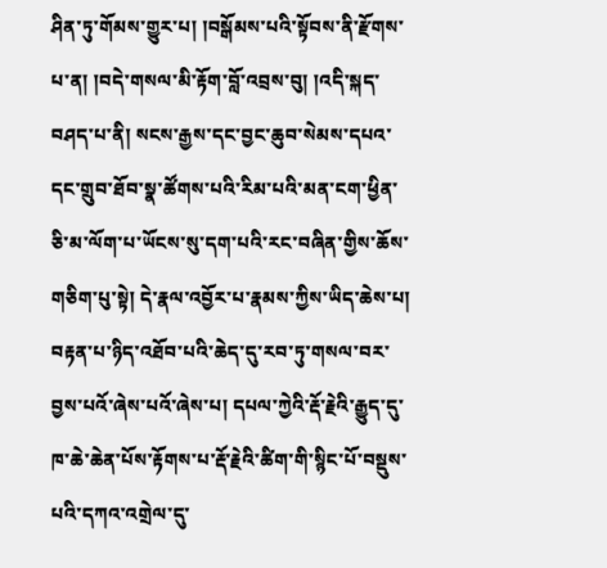ཤིན་ཏུ་གོམས་གྱུར་པ། །བསྒོམས་པའི་སྟོབས་ནི་རྫོགས་པ་ན། །བདེ་གསལ་མི་རྟོག་བློ་འབྲས་བུ། །འདི་སྐད་བཤད་པ་ནི། སངས་རྒྱས་དང་བྱང་ཆུབ་སེམས་དཔའ་དང་གྲུབ་ཐོབ་སྣ་ཚོགས་པའི་རིམ་པའི་མན་ངག་ཕྱིན་ཅི་མ་ལོག་པ་ཡོངས་སུ་དག་པའི་རང་བཞིན་གྱིས་ཆོས་གཅིག་པུ་སྟེ། དེ་རྣལ་འབྱོར་པ་རྣམས་ཀྱིས་ཡིད་ཆེས་པ། བརྟན་པ་ཉིད་འཐོབ་པའི་ཆེད་དུ་རབ་ཏུ་གསལ་བར་བྱས་པའོ་ཞེས་པའོ་ཞེས་པ། དཔལ་ཀྱེའི་རྡོ་རྗེའི་རྒྱུད་དུ་ཁ་ཆེ་ཆེན་པོས་རྟོགས་པ་རྡོ་རྗེའི་ཚིག་གི་སྙིང་པོ་བསྡུས་པའི་དཀའ་འགྲེལ་དུ་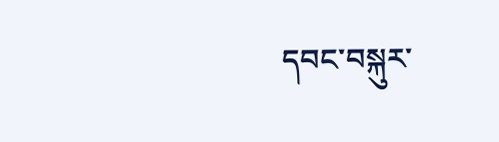དབང་བསྐུར་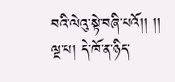བའི་ལེའུ་སྟེ་བཞི་པའོ།། །།
ལྔ་པ། དེ་ཁོ་ན་ཉིད་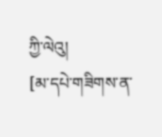ཀྱི་ལེའུ།
[མ་དཔེ་གཟིགས་ན་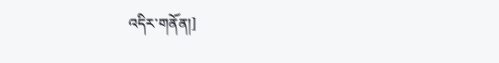འདིར་གནོན།]